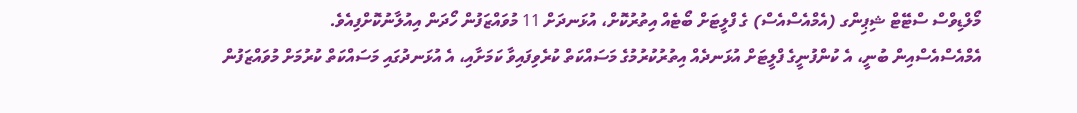މޯލްޑިވްސް ސްޓޭޓް ޝިޕިންގ (އެމްއެސްއެސް) ގެ ފްލީޓަށް ބޯޓެއް އިތުރުކޮށް، އުޅަނދަށް 11 މުވައްޒަފުން ހޯދަން އިއުލާނުކޮށްފިއެވެ.
އެމްއެސްއެސްއިން ބުނީ، އެ ކުންފުނީގެ ފްލީޓަށް އުޅަނދެއް އިތުރުކުރުމުގެ މަސައްކަތް ކުރެވިފައިވާ ކަމަށާއި، އެ އުޅަނދުގައި މަސައްކަތް ކުރުމަށް މުވައްޒަފުން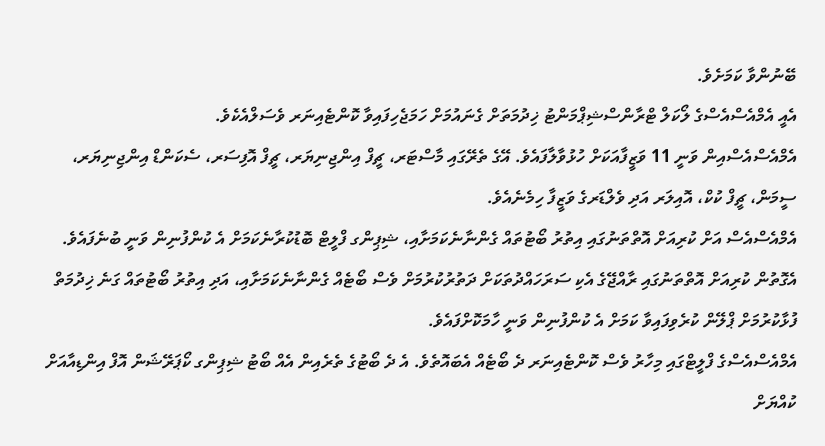ބޭނުންވާ ކަމަށެވެ.
އެއީ އެމްއެސްއެސްގެ ލޯކަލް ޓްރާންސްޝިޕްމަންޓު ޚިދުމަތަށް ގެނައުމަށް ހަމަޖެހިފައިވާ ކޮންޓެއިނަރ ވެސަލްއެކެވެ.
އެމްއެސްއެސްއިން ވަނީ 11 ވަޒީފާއަކަށް ހުޅުވާލާފައެވެ. އޭގެ ތެރޭގައި މާސްޓަރ، ޗީފް އިންޖިނިޔަރ، ޗީފް އޮފިސަރ، ސެކަންޑް އިންޖިނިޔަރ، ސީމަން، ޗީފް ކުކް، އޮއިލަރ އަދި ވެލްޑަރގެ ވަޒީފާ ހިމެނެއެވެ.
އެމްއެސްއެސް އަށް ކުރިއަށް އޮތްތަނުގައި އިތުރު ބޯޓުތައް ގެންނާނެކަމަށާއި، ޝިޕިންގ ފްލީޓް ބޮޑުކުރާނެކަމަށް އެ ކުންފުނިން ވަނީ ބުނެފައެވެ. އެގޮތުން ކުރިއަށް އޮތްތަނުގައި ރާއްޖޭގެ އެކި ސަރަހައްދުތަކަށް ދަތުރުކުރުމަށް ވެސް ބޯޓެއް ގެންނާނެކަމަށާއި، އަދި އިތުރު ބޯޓުތައް ގަނެ ޚިދުމަތް ފުޅާކުރުމަށް ޕްލޭން ކުރެވިފައިވާ ކަމަށް އެ ކުންފުނިން ވަނީ ހާމަކޮށްފައެވެ.
އެމްއެސްއެސްގެ ފްލީޓްގައި މިހާރު ވެސް ކޮންޓެއިނަރ ދެ ބޯޓެއް އެބައޮތެވެ. އެ ދެ ބޯޓުގެ ތެރެއިން އެއް ބޯޓު ޝިޕިންގ ކޯޕަރޭޝަން އޮފް އިންޑިއާއަށް ކުއްޔަށް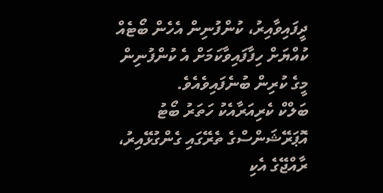ދީފައިވާއިރު، ކުންފުނިން އެހެން ބޯޓެއް ކުއްޔަށް ހިފާފައިވާކަމަށް އެ ކުންފުނިން މީގެ ކުރިން ބުނެފައިވެއެވެ.
ބަލްކް ކެރިއަރާއެކު ހަތަރު ބޯޓު އޮޕަރޭޝަންސްގެ ތެރޭގައި ގެންގުޅޭއިރު، ރާއްޖޭގެ އެކި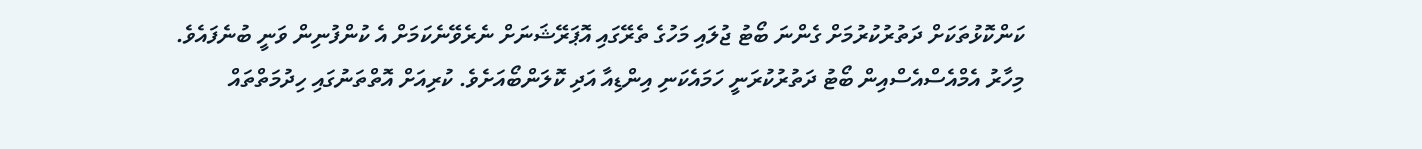ކަންކޮޅުތަކަށް ދަތުރުކުރުމަށް ގެންނަ ބޯޓު ޖުލައި މަހުގެ ތެރޭގައި އޮޕަރޭޝަނަށް ނެރެވޭނެކަމަށް އެ ކުންފުނިން ވަނީ ބުނެފައެވެ.
މިހާރު އެމްއެސްއެސްއިން ބޯޓު ދަތުރުކުރަނީ ހަމައެކަނި އިންޑިއާ އަދި ކޮލަންބޯއަށެވެ. ކުރިއަށް އޮތްތަނުގައި ހިދުމަތްތައް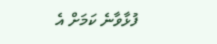ފުޅާވާނެ ކަމަށް އެ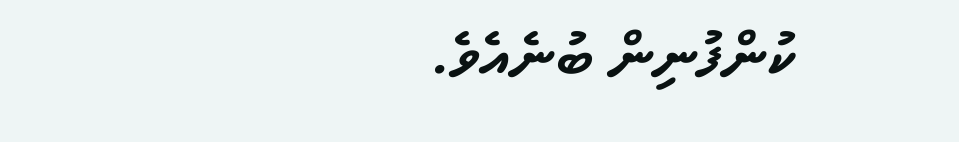ކުންފުނިން ބުނެއެވެ.